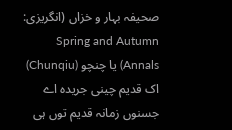صحیفہ بہار و خزاں (انگریزی: Spring and Autumn Annals) یا چنچو (Chunqiu) اک قدیم چینی جریدہ اے جسنوں زمانہ قدیم توں ہی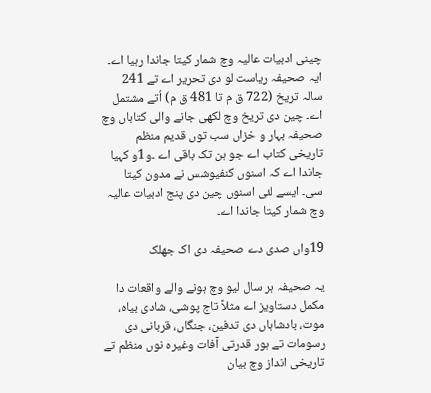چینی ادبیات عالیہ وچ شمار کیتا جاندا رہیا اے۔ ایہ صحیفہ ریاست لو دی تحریر اے تے 241 سالہ تریخ (722 ق م تا 481 ق م) اُتے مشتمل اے۔ چین دی تریخ وچ لکھی جانے والی کتاباں وچ صحیفہ بہار و خزاں سب توں قدیم منظم تاریخی کتاب اے جو ہن تک باقی اے ۔و1و کہیا جاندا اے کہ اسنوں کنفیوشس نے مدون کیتا سی۔ ايسے لئی اسنوں چین دی پنج ادبیات عالیہ وچ شمار کیتا جاندا اے۔

19واں صدی دے صحیفہ دی اک جھلک

یہ صحیفہ ہر سال لیو وچ ہونے والے واقعات دا مکمل دستاویز اے مثلاً تاج پوشی، شادی بیاہ، موت، بادشاہاں دی تدفین، جنگاں، قربانی دی رسومات تے ہور قدرتی آفات وغیرہ نوں منظم تے تاریخی انداز وچ بیان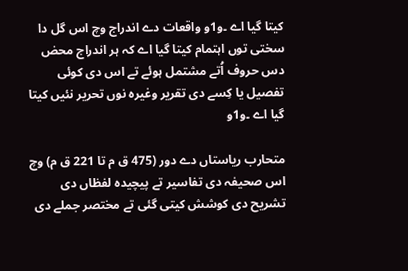کیتا گیا اے ۔و1و واقعات دے اندراج وچ اس گل دا سختی توں اہتمام کیتا گیا اے کہ ہر اندراج محض دس حروف اُتے مشتمل ہوئے تے اس دی کوئی تفصیل یا کِسے دی تقریر وغیرہ نوں تحریر نئيں کیتا گیا اے ۔و1و

متحارب ریاستاں دے دور (475 ق م تا 221 ق م) وچ اس صحیفہ دی تفاسیر تے پیچیدہ لفظاں دی تشریح دی کوشش کيتی گئی تے مختصر جملے دی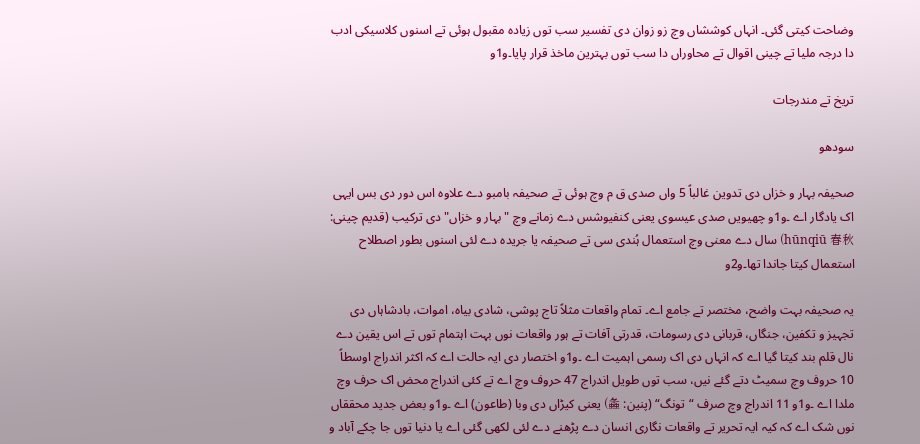وضاحت کيتی گئی۔ انہاں کوششاں وچ زو زوان دی تفسیر سب توں زیادہ مقبول ہوئی تے اسنوں کلاسیکی ادب دا درجہ ملیا تے چینی اقوال تے محاوراں دا سب توں بہترین ماخذ قرار پایا۔و1و

تریخ تے مندرجات

سودھو

صحیفہ بہار و خزاں دی تدوین غالباً 5 واں صدی ق م وچ ہوئی تے صحیفہ بامبو دے علاوہ اس دور دی بس ایہی اک یادگار اے ۔و1و چھیويں صدی عیسوی یعنی کنفیوشس دے زمانے وچ "بہار و خزاں" دی ترکیب (قدیم چینی: hūnqiū 春秋) سال دے معنی وچ استعمال ہُندی سی تے صحیفہ یا جریدہ دے لئی اسنوں بطور اصطلاح استعمال کیتا جاندا تھا۔و2و

یہ صحیفہ بہت واضح، مختصر تے جامع اے۔ تمام واقعات مثلاً تاج پوشی، شادی بیاہ، اموات، بادشاہاں دی تجہیز و تکفین، جنگاں، قربانی دی رسومات، قدرتی آفات تے ہور واقعات نوں بہت اہتمام توں تے اس یقین دے نال قلم بند کیتا گیا اے کہ انہاں دی اک رسمی اہمیت اے ۔و1و اختصار دی ایہ حالت اے کہ اکثر اندراج اوسطاً 10 حروف وچ سمیٹ دتے گئے نيں، سب توں طویل اندراج 47 حروف وچ اے تے کئی اندراج محض اک حرف وچ ملدا اے ۔و1و 11 اندراج وچ صرف “تونگ“ (پنین: 螽) یعنی کیڑاں دی وبا (طاعون) اے ۔و1و بعض جدید محققاں نوں شک اے کہ کیہ ایہ تحریر تے واقعات نگاری انسان دے پڑھنے دے لئی لکھی گئی اے یا دنیا توں جا چکے آباد و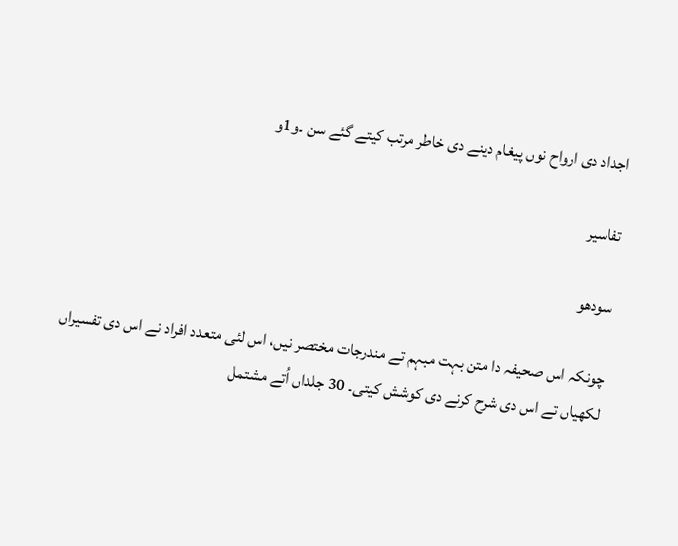اجداد دی ارواح نوں پیغام دینے دی خاطر مرتب کیتے گئے سن ۔و1و

تفاسیر

سودھو

چونکہ اس صحیفہ دا متن بہت مبہم تے مندرجات مختصر نيں، اس لئی متعدد افراد نے اس دی تفسیراں لکھياں تے اس دی شرح کرنے دی کوشش کيتی۔ 30 جلداں اُتے مشتمل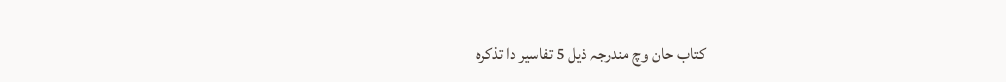کتاب حان وچ مندرجہ ذیل 5 تفاسیر دا تذکرہ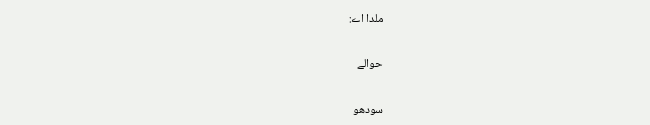ملدا اے:

حوالے

سودھو